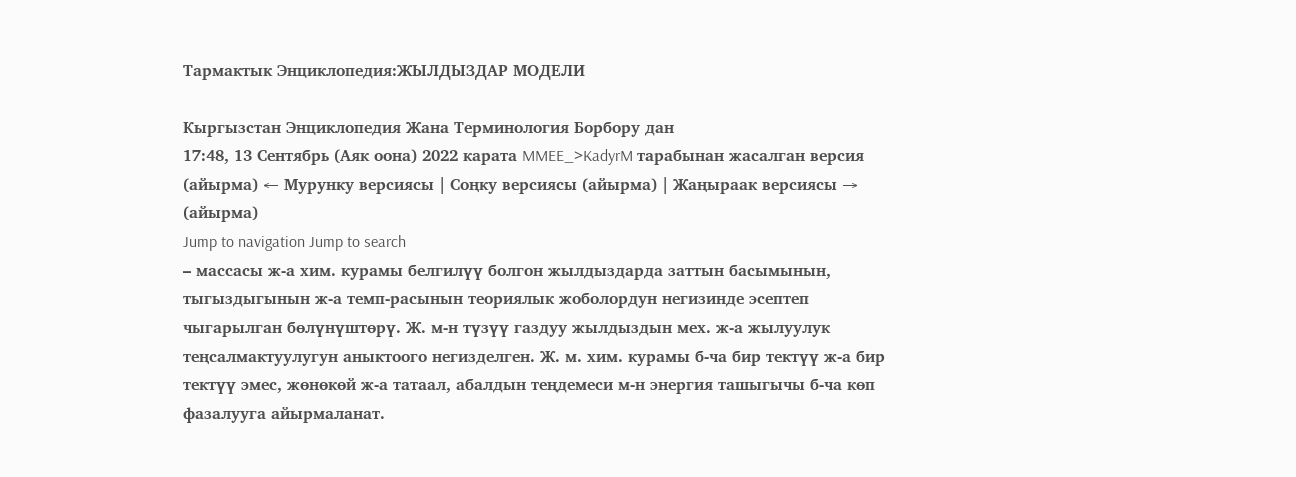Тармактык Энциклопедия:ЖЫЛДЫЗДАР МОДЕЛИ

Кыргызстан Энциклопедия Жана Терминология Борбору дан
17:48, 13 Сентябрь (Аяк оона) 2022 карата MMEE_>KadyrM тарабынан жасалган версия
(айырма) ← Мурунку версиясы | Соңку версиясы (айырма) | Жаңыраак версиясы → (айырма)
Jump to navigation Jump to search
– массасы ж-а хим. курамы белгилүү болгон жылдыздарда заттын басымынын, тыгыздыгынын ж-а темп-расынын теориялык жоболордун негизинде эсептеп чыгарылган бөлүнүштөрү. Ж. м-н түзүү газдуу жылдыздын мех. ж-а жылуулук теңсалмактуулугун аныктоого негизделген. Ж. м. хим. курамы б-ча бир тектүү ж-а бир тектүү эмес, жөнөкөй ж-а татаал, абалдын теңдемеси м-н энергия ташыгычы б-ча көп фазалууга айырмаланат.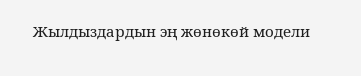Жылдыздардын эң жөнөкөй модели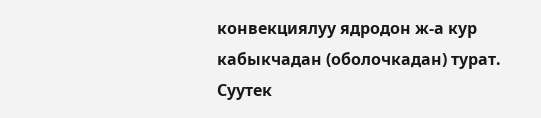конвекциялуу ядродон ж-а кур кабыкчадан (оболочкадан) турат. Суутек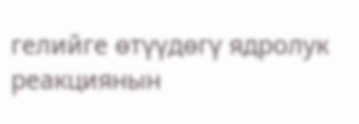гелийге өтүүдөгү ядролук реакциянын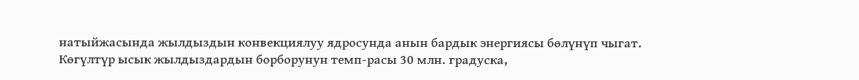натыйжасында жылдыздын конвекциялуу ядросунда анын бардык энергиясы бөлүнүп чыгат. Көгүлтүр ысык жылдыздардын борборунун темп-расы 30 млн. градуска,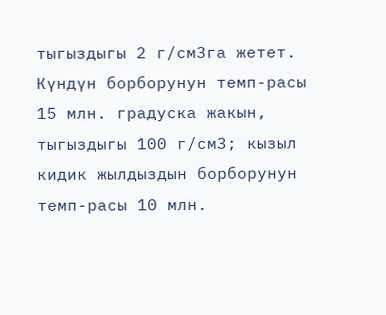тыгыздыгы 2 г/см3га жетет. Күндүн борборунун темп-расы 15 млн. градуска жакын, тыгыздыгы 100 г/см3; кызыл кидик жылдыздын борборунун темп-расы 10 млн.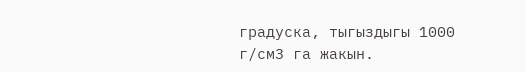градуска, тыгыздыгы 1000 г/см3 га жакын.